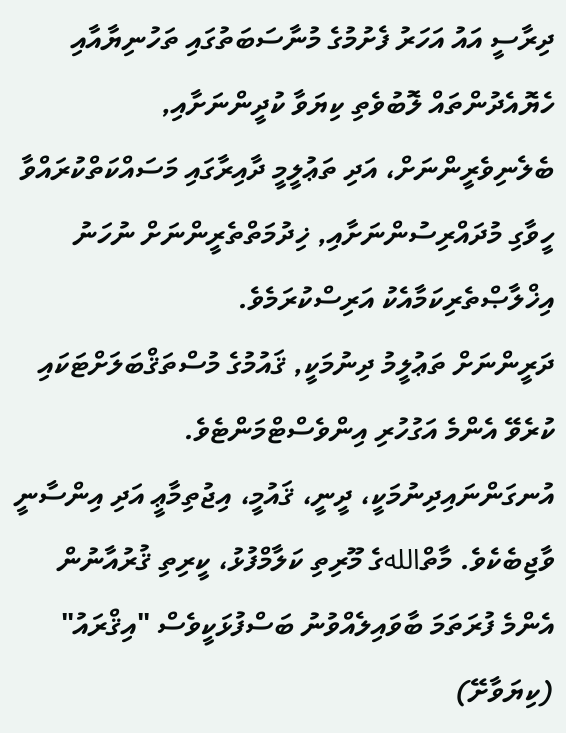ދިރާސީ އައު އަހަރު ފެށުމުގެ މުނާސަބަތުގައި ތަހުނިޔާއާއި ހެޔޮއެދުންތައް ލޮބުވެތި ކިޔަވާ ކުދީންނަށާއި, ބެލެނިވެރީންނަށް، އަދި ތަޢުލީމީ ދާއިރާގައި މަސައްކަތްކުރައްވާ ހީވާގި މުދައްރިސުންނަށާއި, ޚިދުމަތްތެރީންނަށް ނުހަނު އިޚްލާޞްތެރިކަމާއެކު އަރިސްކުރަމެވެ.
ދަރީންނަށް ތަޢުލީމު ދިނުމަކީ, ޤައުމުގެ މުސްތަޤްބަލަށްޓަކައި ކުރެވޭ އެންމެ އަގުހުރި އިންވެސްޓްމަންޓެވެ. އުނގަންނައިދިނުމަކީ، ދީނީ، ޤައުމީ، އިޖުތިމާޢީ އަދި އިންސާނީ ވާޖިބެކެވެ. މާތްاللهގެ މޫރިތި ކަލާމްފުޅު، ކީރިތި ޤުރުއާނުން އެންމެ ފުރަތަމަ ބާވައިލެއްވުނު ބަސްފުޅަކީވެސް "އިޤްރައު" (ކިޔަވާށޭ)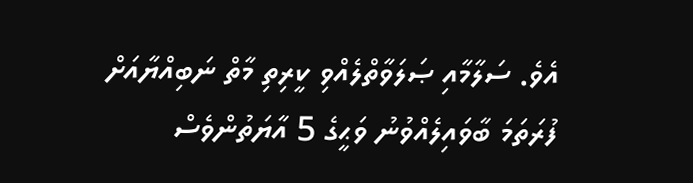އެވެ. ސަލާމާއި ޞަލަވާތްލެއްވި ކީރިތި މާތް ނަބިއްޔާއަށް ފުރަތަމަ ބާވައިލެއްވުނު ވަޙީގެ 5 އާޔަތުންވެސް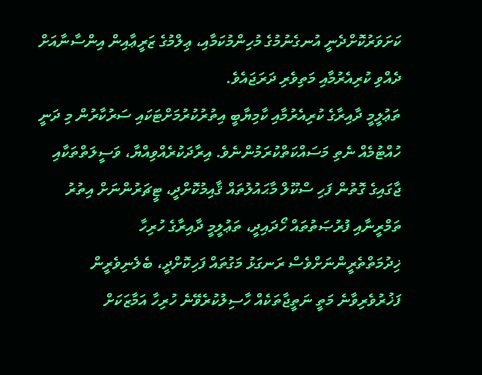ކަށަވަރުކޮށްދެނީ އުނގެނުމުގެ މުހިންމުކަމާއި، ޢިލްމުގެ ޒަރީޢާއިން އިންސާނާއަށް ދެއްވި ކުރިއެރުމާއި މަތިވެރި ދަރަޖައެވެ.
ތަޢުލީމީ ދާއިރާގެ ކުރިއެރުމާއި ކާމިޔާބީ އިތުރުކުރުމަށްޓަކައި ސަރުކާރުން މި ދަނީ ހުއްޓުމެއް ނެތި މަސައްކަތްކުރަމުންނެވެ. އިރާދަކުރެއްވިއްޔާ، ވަސީލަތްތަކާއި ޖާގައިގެ ގޮތުން ފަހި ސްކޫލް މާޙައުލުތައް ޤާއިމުކޮށްދީ، ޓީޗަރުންނަށް އިތުރު ތަމްރީނާއި ފުރުޞަތުތައް ހޯދައިދީ، ތަޢުލީމީ ދާއިރާގެ ހުރިހާ ޚިދުމަތްތެރީންނަށްވެސް ރަނގަޅު މަގުތައް ފަހިކޮށްދީ، ބެލެނިވެރީން ފަޚުރުވެރިވާނެ މަތީ ނަތީޖާތަކެއް ހާސިލުކުރެވޭނެ ހުރިހާ އަމާޒަކަށް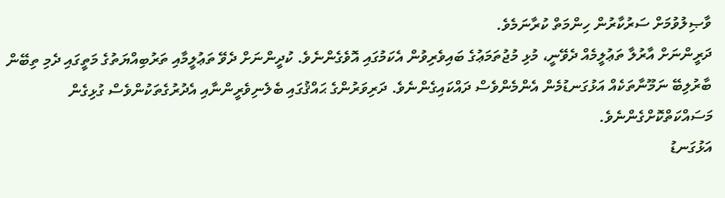ވާޞިލުވުމަށް ސަރުކާރުން ހިންމަތް ކުރާނަމެވެ.
ދަރީންނަށް އާރުލާ ތަޢުލީމެއް ދެވޭނީ، މުޅި މުޖުތަމަޢުގެ ބައިވެރިވުން އެކަމުގައި އޮވެގެންނެވެ. ކުދީންނަށް ދެވޭ ތަޢުލީމާއި ތަރުބިއްޔަތުގެ މަތީގައި ދެމި ތިބޭން ބާރުލިބޭ ނަމޫނާތަކެއް އަޅުގަނޑުމެން އެންމެންވެސް ދައްކައިގެންނެވެ. ދަރިވަރުންގެ ޙައްޤުގައި ބެލެނިވެރީންނާއި އެދުރުގެތަކުންވެސް ގުޅިގެން މަސައްކަތްކޮށްގެންނެވެ.
އަޅުގަނޑު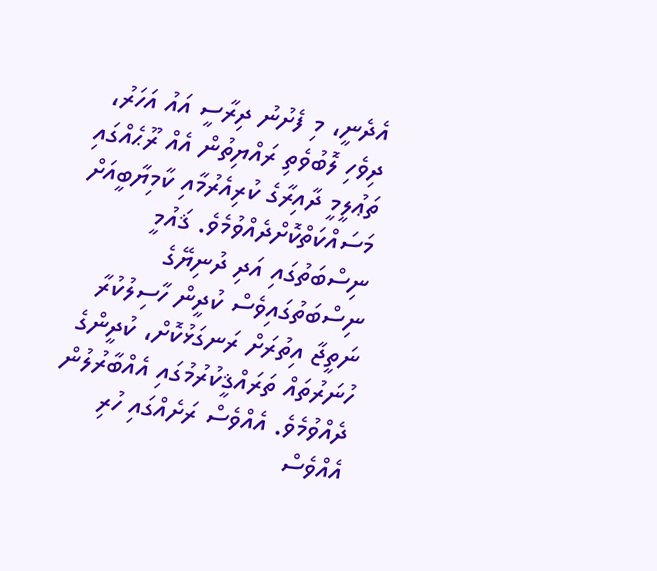އެދެނީ، މި ފެށުނު ދިރާސީ އައު އަހަރު، ދިވެހި ލޮބުވެތި ރައްޔިތުން އެއް ރޫޙެއްގައި ތަޢުލީމީ ދާއިރާގެ ކުރިއެރުމާއި ކާމިޔާބީއަށް މަސައްކަތްކޮށްދެއްވުމެވެ. ޤައުމީ ނިސްބަތުގައި އަދި ދުނިޔޭގެ ނިސްބަތުގައިވެސް ކުދީން ހާސިލުކުރާ ނަތީޖާ އިތުރަށް ރަނގަޅުކޮށް، ކުދީންގެ ހުނަރުތައް ތަރައްޤީކުރުމުގައި އެއްބާރުލުން ދެއްވުމެވެ. އެއްވެސް ރަށެއްގައި ހުރި އެއްވެސް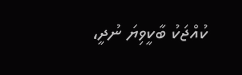ކުއްޖަކު ބާކީވިޔަ ނުދީ،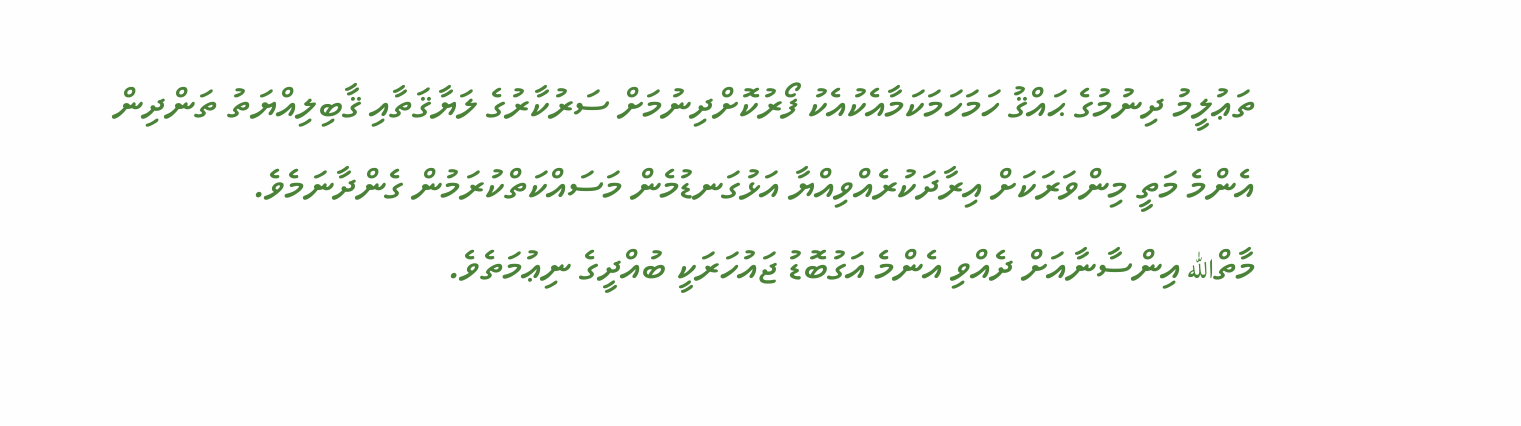ތަޢުލީމު ދިނުމުގެ ޙައްޤު ހަމަހަމަކަމާއެކުއެކު ފޯރުކޮށްދިނުމަށް ސަރުކާރުގެ ލަޔާޤަތާއި ޤާބިލިއްޔަތު ތަންދިން އެންމެ މަތީ މިންވަރަކަށް އިރާދަކުރެއްވިއްޔާ އަޅުގަނޑުމެން މަސައްކަތްކުރަމުން ގެންދާނަމެވެ.
މާތްالله އިންސާނާއަށް ދެއްވި އެންމެ އަގުބޮޑު ޖައުހަރަކީ ބުއްދީގެ ނިޢުމަތެވެ.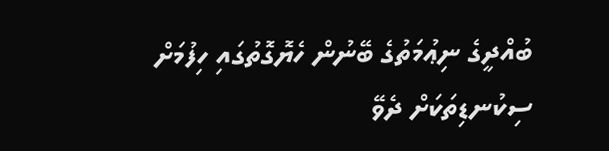ބުއްދީގެ ނިޢުމަތުގެ ބޭނުން ހެޔޮގޮތުގައި ހިފުމަށް ސިކުނޑިތަކަށް ދެވޭ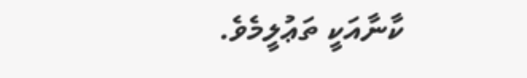ކާނާއަކީ ތަޢުލީމެވެ.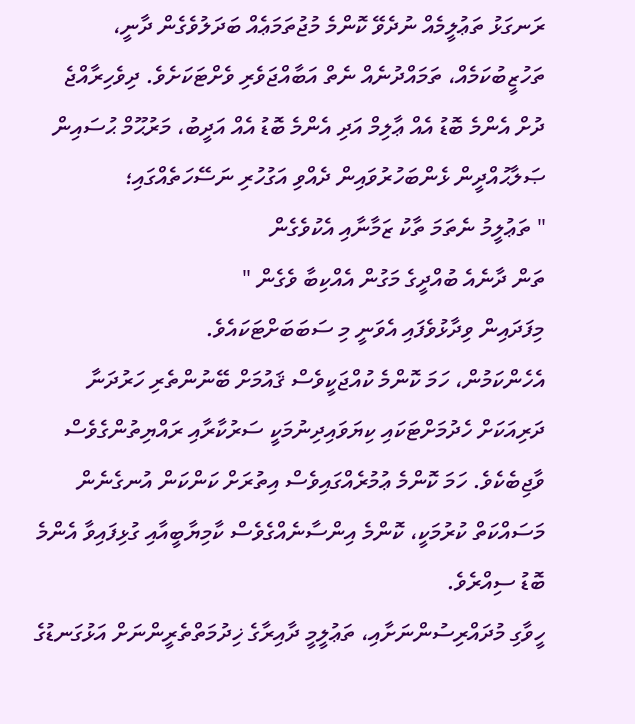ރަނގަޅު ތަޢުލީމެއް ނުދެވޭ ކޮންމެ މުޖުތަމަޢެއް ބަދަލުވެގެން ދާނީ، ތަހުޒީބުކަމެއް، ތަމައްދުނެއް ނެތް އަބާއްޖަވެރި ވެށްޓަކަށެވެ. ދިވެހިރާއްޖެ ދުށް އެންމެ ބޮޑު އެއް ޢާލިމް އަދި އެންމެ ބޮޑު އެއް އަދީބު، މަރުޙޫމް ޙުސައިން ޞަލާޙުއްދީން ޅެންބަހުރުވައިން ދެއްވި އަގުހުރި ނަސޭހަތެއްގައި؛
" ތަޢުލީމު ނެތަމަ ތާކު ޒަމާނާއި އެކުވެގެން
ތަން ދާނެއެ ބުއްދީގެ މަގުން އެއްކިބާ ވެގެން "
މިފަދައިން ވިދާޅުވެފައި އެވަނީ މި ސަބަބަށްޓަކައެވެ.
އެހެންކަމުން، ހަމަ ކޮންމެ ކުއްޖަކީވެސް ޤައުމަށް ބޭނުންތެރި ހަރުދަނާ ދަރިއަކަށް ހެދުމަށްޓަކައި ކިޔަވައިދިނުމަކީ ސަރުކާރާއި ރައްޔިތުންގެވެސް ވާޖިބެކެވެ. ހަމަ ކޮންމެ ޢުމުރެއްގައިވެސް އިތުރަށް ކަންކަން އުނގެނެން މަސައްކަތް ކުރުމަކީ، ކޮންމެ އިންސާނެއްގެވެސް ކާމިޔާބީއާއި ގުޅިފައިވާ އެންމެ ބޮޑު ސިއްރެވެ.
ހީވާގި މުދައްރިސުންނަށާއި، ތަޢުލީމީ ދާއިރާގެ ޚިދުމަތްތެރީންނަށް އަޅުގަނޑުގެ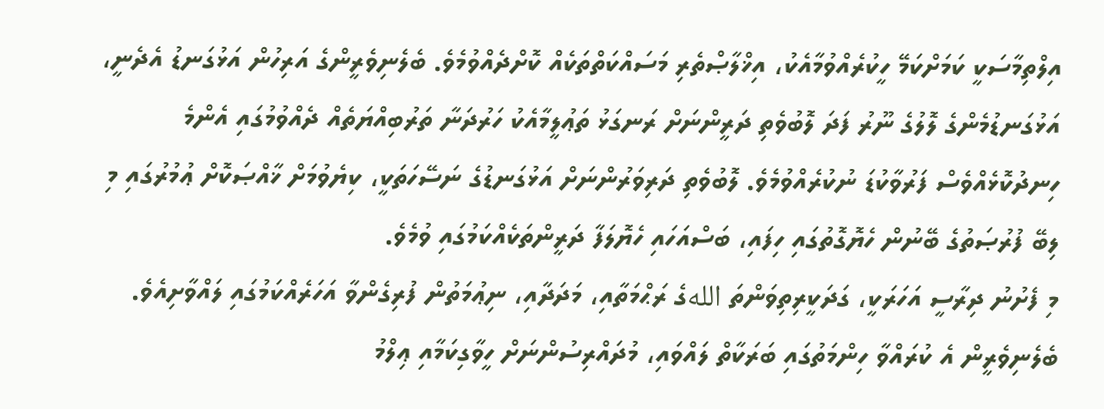އިލްތިމާސަކީ ކަމަށްކަމޭ ހީކުރެއްވުމާއެކު، އިޚްލާޞްތެރި މަސައްކަތްތަކެއް ކޮށްދެއްވުމެވެ. ބެލެނިވެރީންގެ އަރިހުން އަޅުގަނޑު އެދެނީ، އަޅުގަނޑުމެންގެ ލޮލުގެ ނޫރު ފަދަ ލޮބުވެތި ދަރީންނަށް ރަނގަޅު ތަޢުލީމާއެކު ހަރުދަނާ ތަރުބިއްޔަތެއް ދެއްވުމުގައި އެންމެ ހިނދުކޮޅެއްވެސް ފަރުވާކުޑަ ނުކުރެއްވުމެވެ. ލޮބުވެތި ދަރިވަރުންނަށް އަޅުގަނޑުގެ ނަސޭހަތަކީ، ކިޔެވުމަށް ޚާއްޞަކޮށް ޢުމުރުގައި މި ލިބޭ ފުރުޞަތުގެ ބޭނުން ހެޔޮގޮތުގައި ހިފައި، ބަސްއަހައި ހެޔޮލަފާ ދަރީންތަކެއްކަމުގައި ވުމެވެ.
މި ފެށުނު ދިރާސީ އަހަރަކީ، ގަދަކީރިތިވަންތަ اللهގެ ރަޙްމަތާއި، މަދަދާއި، ނިޢުމަތުން ފުރިގެންވާ އަހަރެއްކަމުގައި ލައްވާށިއެވެ. ބެލެނިވެރީން އެ ކުރައްވާ ހިންމަތުގައި ބަރަކާތް ލައްވައި، މުދައްރިސުންނަށް ހީވާގިކަމާއި ޢިލްމު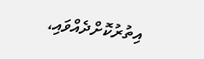އިތުރުކޮށްދެއްވައި،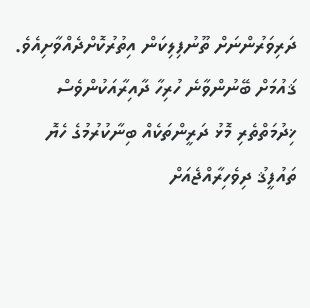ދަރިވަރުންނަށް ތޫނުފިލިކަން އިތުރުކޮށްދެއްވާށިއެވެ. ޤައުމަށް ބޭނުންވާނެ ހުރިހާ ދާއިރާއަކުންވެސް ޚިދުމަތްތެރި މޮޅު ދަރީންތަކެއް ބިނާކުރުމުގެ ހެޔޮ ތައުފީޤު ދިވެހިރާއްޖެއަށް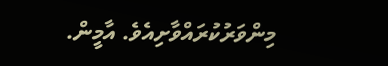މިންވަރުކުރައްވާށިއެވެ. އާމީން.